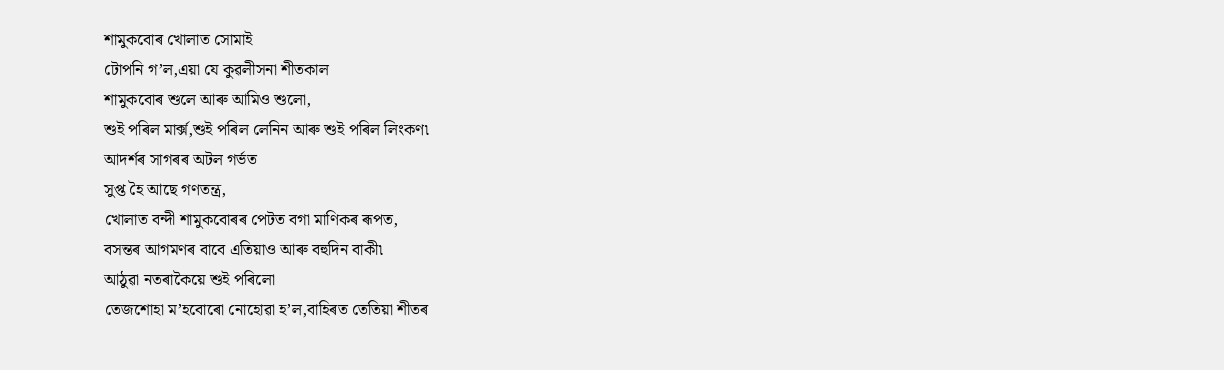শামুকবোৰ খোলাত সোমাই
টোপনি গ’ল,এয়া যে কুৱলীসনা শীতকাল
শামুকবোৰ শুলে আৰু আমিও শুলো,
শুই পৰিল মাৰ্ক্স,শুই পৰিল লেনিন আৰু শুই পৰিল লিংকণ৷
আদৰ্শৰ সাগৰৰ অটল গৰ্ভত
সুপ্ত হৈ আছে গণতন্ত্ৰ,
খোলাত বন্দী শামুকবোৰৰ পেটত বগা মাণিকৰ ৰূপত,
বসন্তৰ আগমণৰ বাবে এতিয়াও আৰু বহুদিন বাকী৷
আঠুৱা নতৰাকৈয়ে শুই পৰিলো
তেজশোহা ম’হবোৰো নোহোৱা হ’ল,বাহিৰত তেতিয়া শীতৰ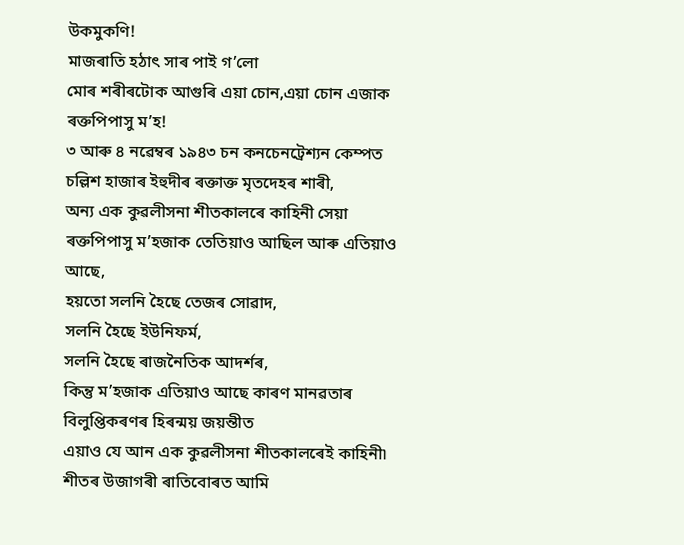উকমুকণি!
মাজৰাতি হঠাৎ সাৰ পাই গ’লো
মোৰ শৰীৰটোক আগুৰি এয়া চোন,এয়া চোন এজাক ৰক্তপিপাসু ম’হ!
৩ আৰু ৪ নৱেম্বৰ ১৯৪৩ চন কনচেনট্ৰেশ্যন কেম্পত
চল্লিশ হাজাৰ ইহুদীৰ ৰক্তাক্ত মৃতদেহৰ শাৰী,
অন্য এক কুৱলীসনা শীতকালৰে কাহিনী সেয়া
ৰক্তপিপাসু ম’হজাক তেতিয়াও আছিল আৰু এতিয়াও আছে,
হয়তো সলনি হৈছে তেজৰ সোৱাদ,
সলনি হৈছে ইউনিফৰ্ম,
সলনি হৈছে ৰাজনৈতিক আদৰ্শৰ,
কিন্তু ম’হজাক এতিয়াও আছে কাৰণ মানৱতাৰ বিলুপ্তিকৰণৰ হিৰন্ময় জয়ন্তীত
এয়াও যে আন এক কুৱলীসনা শীতকালৰেই কাহিনী৷
শীতৰ উজাগৰী ৰাতিবোৰত আমি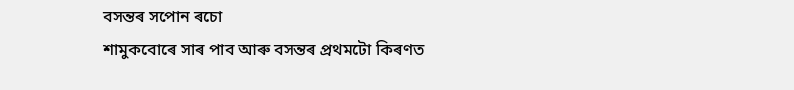বসন্তৰ সপোন ৰচো
শামুকবোৰে সাৰ পাব আৰু বসন্তৰ প্ৰথমটো কিৰণত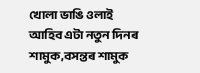খোলা ভাঙি ওলাই আহিব এটা নতুন দিনৰ শামুক,বসন্তৰ শামুক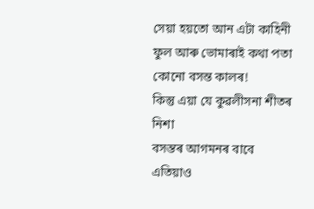সেয়া হয়তো আন এটা কাহিনী
ফুল আৰু ভোমাৰাই কথা পতা কোনো বসন্ত কালৰ!
কিন্তু এয়া যে কুৱলীসনা শীতৰ নিশা
বসন্তৰ আগমনৰ বাবে এতিয়াও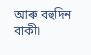আৰু বহুদিন বাকী৷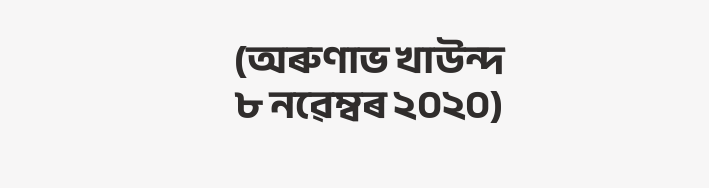(অৰুণাভ খাউন্দ
৮ নৱেম্বৰ ২০২০)